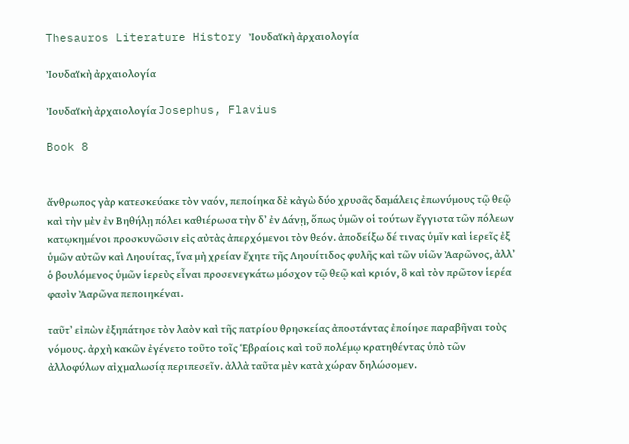Thesauros Literature History Ἰουδαϊκὴ ἀρχαιολογία

Ἰουδαϊκὴ ἀρχαιολογία

Ἰουδαϊκὴ ἀρχαιολογία Josephus, Flavius

Book 8


ἄνθρωπος γὰρ κατεσκεύακε τὸν ναόν, πεποίηκα δὲ κἀγὼ δύο χρυσᾶς δαμάλεις ἐπωνύμους τῷ θεῷ καὶ τὴν μὲν ἐν Βηθήλῃ πόλει καθιέρωσα τὴν δʼ ἐν Δάνῃ, ὅπως ὑμῶν οἱ τούτων ἔγγιστα τῶν πόλεων κατῳκημένοι προσκυνῶσιν εἰς αὐτὰς ἀπερχόμενοι τὸν θεόν. ἀποδείξω δέ τινας ὑμῖν καὶ ἱερεῖς ἐξ ὑμῶν αὐτῶν καὶ Ληουίτας, ἵνα μὴ χρείαν ἔχητε τῆς Ληουίτιδος φυλῆς καὶ τῶν υἱῶν Ἀαρῶνος, ἀλλʼ ὁ βουλόμενος ὑμῶν ἱερεὺς εἶναι προσενεγκάτω μόσχον τῷ θεῷ καὶ κριόν, ὃ καὶ τὸν πρῶτον ἱερέα φασὶν Ἀαρῶνα πεποιηκέναι.

ταῦτʼ εἰπὼν ἐξηπάτησε τὸν λαὸν καὶ τῆς πατρίου θρησκείας ἀποστάντας ἐποίησε παραβῆναι τοὺς νόμους. ἀρχὴ κακῶν ἐγένετο τοῦτο τοῖς Ἑβραίοις καὶ τοῦ πολέμῳ κρατηθέντας ὑπὸ τῶν ἀλλοφύλων αἰχμαλωσίᾳ περιπεσεῖν. ἀλλὰ ταῦτα μὲν κατὰ χώραν δηλώσομεν.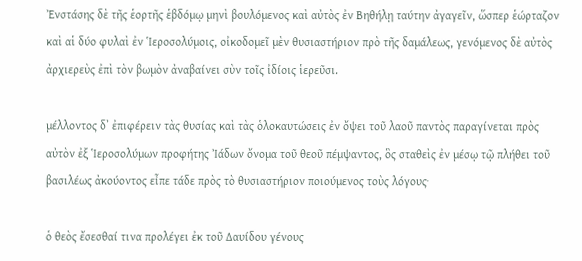Ἐνστάσης δὲ τῆς ἑορτῆς ἑβδόμῳ μηνὶ βουλόμενος καὶ αὐτὸς ἐν Βηθήλῃ ταύτην ἀγαγεῖν, ὥσπερ ἑώρταζον καὶ αἱ δύο φυλαὶ ἐν Ἱεροσολύμοις, οἰκοδομεῖ μὲν θυσιαστήριον πρὸ τῆς δαμάλεως, γενόμενος δὲ αὐτὸς ἀρχιερεὺς ἐπὶ τὸν βωμὸν ἀναβαίνει σὺν τοῖς ἰδίοις ἱερεῦσι.

μέλλοντος δʼ ἐπιφέρειν τὰς θυσίας καὶ τὰς ὁλοκαυτώσεις ἐν ὄψει τοῦ λαοῦ παντὸς παραγίνεται πρὸς αὐτὸν ἐξ Ἱεροσολύμων προφήτης Ἰάδων ὄνομα τοῦ θεοῦ πέμψαντος, ὃς σταθεὶς ἐν μέσῳ τῷ πλήθει τοῦ βασιλέως ἀκούοντος εἶπε τάδε πρὸς τὸ θυσιαστήριον ποιούμενος τοὺς λόγους·

ὁ θεὸς ἔσεσθαί τινα προλέγει ἐκ τοῦ Δαυίδου γένους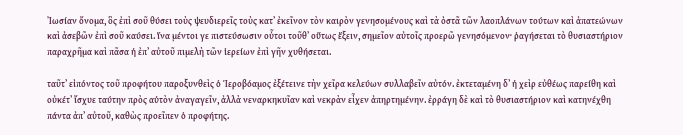Ἰωσίαν ὄνομα, ὃς ἐπὶ σοῦ θύσει τοὺς ψευδιερεῖς τοὺς κατʼ ἐκεῖνον τὸν καιρὸν γενησομένους καὶ τὰ ὀστᾶ τῶν λαοπλάνων τούτων καὶ ἀπατεώνων καὶ ἀσεβῶν ἐπὶ σοῦ καύσει. ἵνα μέντοι γε πιστεύσωσιν οὗτοι τοῦθʼ οὕτως ἕξειν, σημεῖον αὐτοῖς προερῶ γενησόμενον· ῥαγήσεται τὸ θυσιαστήριον παραχρῆμα καὶ πᾶσα ἡ ἐπʼ αὐτοῦ πιμελὴ τῶν ἱερείων ἐπὶ γῆν χυθήσεται.

ταῦτʼ εἰπόντος τοῦ προφήτου παροξυνθεὶς ὁ Ἱεροβόαμος ἐξέτεινε τὴν χεῖρα κελεύων συλλαβεῖν αὐτόν. ἐκτεταμένη δʼ ἡ χεὶρ εὐθέως παρείθη καὶ οὐκέτʼ ἴσχυε ταύτην πρὸς αὑτὸν ἀναγαγεῖν, ἀλλὰ νεναρκηκυῖαν καὶ νεκρὰν εἶχεν ἀπηρτημένην. ἐρράγη δὲ καὶ τὸ θυσιαστήριον καὶ κατηνέχθη πάντα ἀπʼ αὐτοῦ, καθὼς προεῖπεν ὁ προφήτης.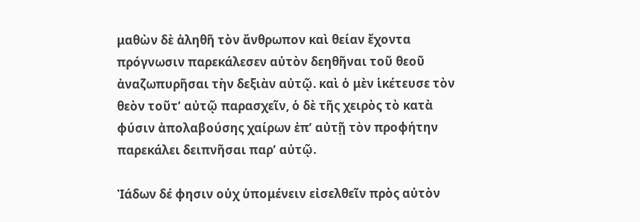μαθὼν δὲ ἀληθῆ τὸν ἄνθρωπον καὶ θείαν ἔχοντα πρόγνωσιν παρεκάλεσεν αὐτὸν δεηθῆναι τοῦ θεοῦ ἀναζωπυρῆσαι τὴν δεξιὰν αὐτῷ. καὶ ὁ μὲν ἱκέτευσε τὸν θεὸν τοῦτʼ αὐτῷ παρασχεῖν, ὁ δὲ τῆς χειρὸς τὸ κατὰ φύσιν ἀπολαβούσης χαίρων ἐπʼ αὐτῇ τὸν προφήτην παρεκάλει δειπνῆσαι παρʼ αὐτῷ.

Ἰάδων δέ φησιν οὐχ ὑπομένειν εἰσελθεῖν πρὸς αὐτὸν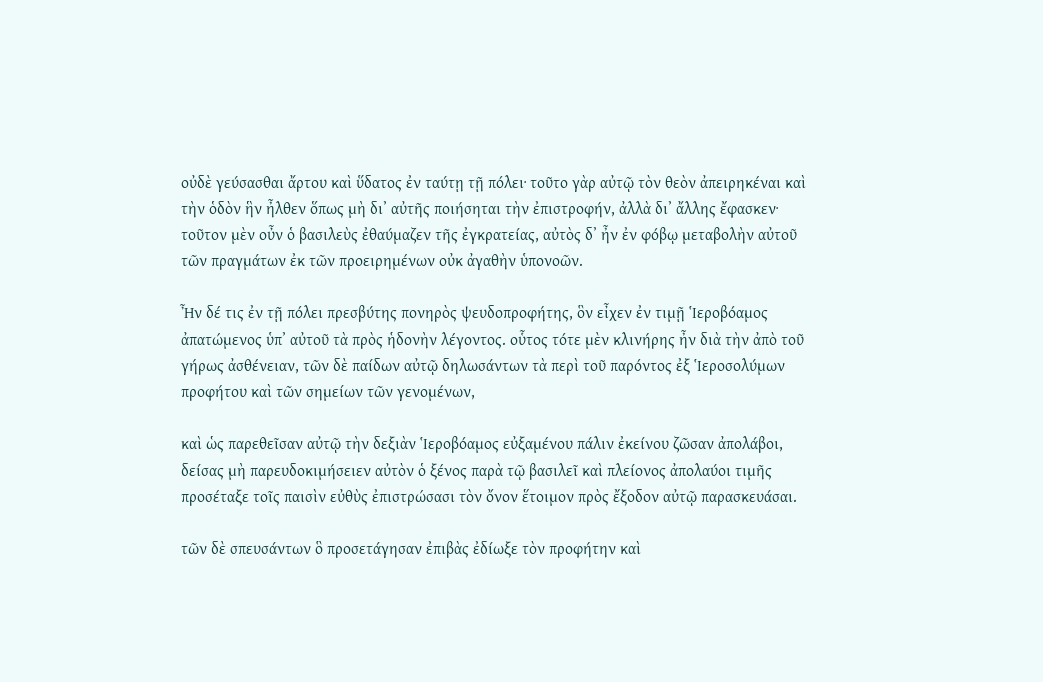οὐδὲ γεύσασθαι ἄρτου καὶ ὕδατος ἐν ταύτῃ τῇ πόλει· τοῦτο γὰρ αὐτῷ τὸν θεὸν ἀπειρηκέναι καὶ τὴν ὁδὸν ἣν ἦλθεν ὅπως μὴ διʼ αὐτῆς ποιήσηται τὴν ἐπιστροφήν, ἀλλὰ διʼ ἄλλης ἔφασκεν· τοῦτον μὲν οὖν ὁ βασιλεὺς ἐθαύμαζεν τῆς ἐγκρατείας, αὐτὸς δʼ ἦν ἐν φόβῳ μεταβολὴν αὐτοῦ τῶν πραγμάτων ἐκ τῶν προειρημένων οὐκ ἀγαθὴν ὑπονοῶν.

Ἦν δέ τις ἐν τῇ πόλει πρεσβύτης πονηρὸς ψευδοπροφήτης, ὃν εἶχεν ἐν τιμῇ Ἱεροβόαμος ἀπατώμενος ὑπʼ αὐτοῦ τὰ πρὸς ἡδονὴν λέγοντος. οὗτος τότε μὲν κλινήρης ἦν διὰ τὴν ἀπὸ τοῦ γήρως ἀσθένειαν, τῶν δὲ παίδων αὐτῷ δηλωσάντων τὰ περὶ τοῦ παρόντος ἐξ Ἱεροσολύμων προφήτου καὶ τῶν σημείων τῶν γενομένων,

καὶ ὡς παρεθεῖσαν αὐτῷ τὴν δεξιὰν Ἱεροβόαμος εὐξαμένου πάλιν ἐκείνου ζῶσαν ἀπολάβοι, δείσας μὴ παρευδοκιμήσειεν αὐτὸν ὁ ξένος παρὰ τῷ βασιλεῖ καὶ πλείονος ἀπολαύοι τιμῆς προσέταξε τοῖς παισὶν εὐθὺς ἐπιστρώσασι τὸν ὄνον ἕτοιμον πρὸς ἔξοδον αὐτῷ παρασκευάσαι.

τῶν δὲ σπευσάντων ὃ προσετάγησαν ἐπιβὰς ἐδίωξε τὸν προφήτην καὶ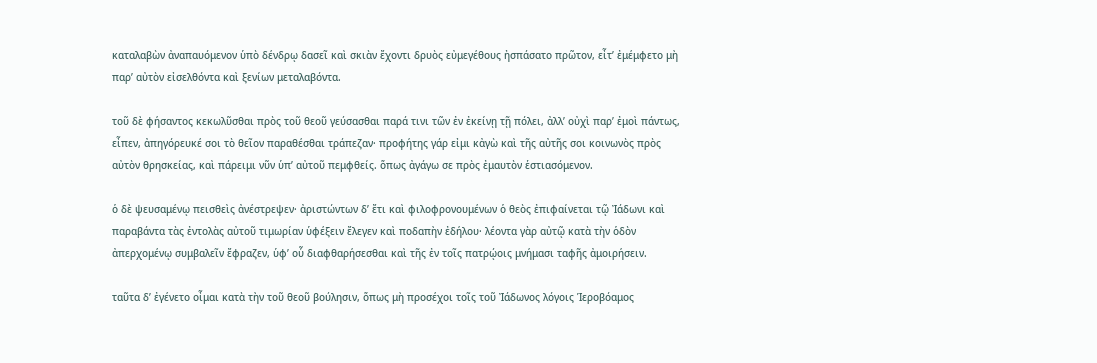καταλαβὼν ἀναπαυόμενον ὑπὸ δένδρῳ δασεῖ καὶ σκιὰν ἔχοντι δρυὸς εὐμεγέθους ἠσπάσατο πρῶτον, εἶτʼ ἐμέμφετο μὴ παρʼ αὐτὸν εἰσελθόντα καὶ ξενίων μεταλαβόντα.

τοῦ δὲ φήσαντος κεκωλῦσθαι πρὸς τοῦ θεοῦ γεύσασθαι παρά τινι τῶν ἐν ἐκείνῃ τῇ πόλει, ἀλλʼ οὐχὶ παρʼ ἐμοὶ πάντως, εἶπεν, ἀπηγόρευκέ σοι τὸ θεῖον παραθέσθαι τράπεζαν· προφήτης γάρ εἰμι κἀγὼ καὶ τῆς αὐτῆς σοι κοινωνὸς πρὸς αὐτὸν θρησκείας, καὶ πάρειμι νῦν ὑπʼ αὐτοῦ πεμφθείς. ὅπως ἀγάγω σε πρὸς ἐμαυτὸν ἑστιασόμενον.

ὁ δὲ ψευσαμένῳ πεισθεὶς ἀνέστρεψεν· ἀριστώντων δʼ ἔτι καὶ φιλοφρονουμένων ὁ θεὸς ἐπιφαίνεται τῷ Ἰάδωνι καὶ παραβάντα τὰς ἐντολὰς αὐτοῦ τιμωρίαν ὑφέξειν ἔλεγεν καὶ ποδαπὴν ἐδήλου· λέοντα γὰρ αὐτῷ κατὰ τὴν ὁδὸν ἀπερχομένῳ συμβαλεῖν ἔφραζεν, ὑφʼ οὗ διαφθαρήσεσθαι καὶ τῆς ἐν τοῖς πατρῴοις μνήμασι ταφῆς ἀμοιρήσειν.

ταῦτα δʼ ἐγένετο οἶμαι κατὰ τὴν τοῦ θεοῦ βούλησιν, ὅπως μὴ προσέχοι τοῖς τοῦ Ἰάδωνος λόγοις Ἱεροβόαμος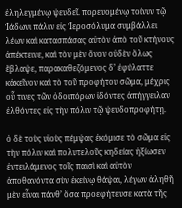ἐληλεγμένῳ ψευδεῖ. πορευομένῳ τοίνυν τῷ Ἰάδωνι πάλιν εἰς Ἱεροσόλυμα συμβάλλει λέων καὶ κατασπάσας αὐτὸν ἀπὸ τοῦ κτήνους ἀπέκτεινε, καὶ τὸν μὲν ὄνον οὐδὲν ὅλως ἔβλαψε, παρακαθεζόμενος δʼ ἐφύλαττε κἀκεῖνον καὶ τὸ τοῦ προφήτου σῶμα, μέχρις οὗ τινες τῶν ὁδοιπόρων ἰδόντες ἀπήγγειλαν ἐλθόντες εἰς τὴν πόλιν τῷ ψευδοπροφήτῃ.

ὁ δὲ τοὺς υἱοὺς πέμψας ἐκόμισε τὸ σῶμα εἰς τὴν πόλιν καὶ πολυτελοῦς κηδείας ἠξίωσεν ἐντειλάμενος τοῖς παισὶ καὶ αὐτὸν ἀποθανόντα σὺν ἐκείνῳ θάψαι, λέγων ἀληθῆ μὲν εἶναι πάνθʼ ὅσα προεφήτευσε κατὰ τῆς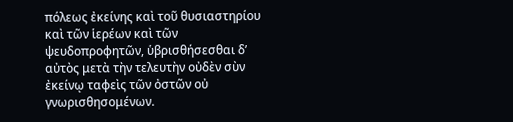πόλεως ἐκείνης καὶ τοῦ θυσιαστηρίου καὶ τῶν ἱερέων καὶ τῶν ψευδοπροφητῶν, ὑβρισθήσεσθαι δʼ αὐτὸς μετὰ τὴν τελευτὴν οὐδὲν σὺν ἐκείνῳ ταφεὶς τῶν ὀστῶν οὐ γνωρισθησομένων.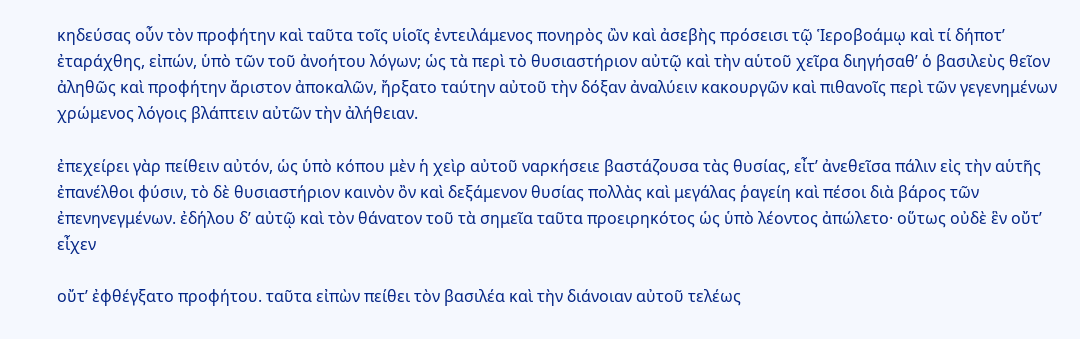κηδεύσας οὖν τὸν προφήτην καὶ ταῦτα τοῖς υἱοῖς ἐντειλάμενος πονηρὸς ὢν καὶ ἀσεβὴς πρόσεισι τῷ Ἱεροβοάμῳ καὶ τί δήποτʼ ἐταράχθης, εἰπών, ὑπὸ τῶν τοῦ ἀνοήτου λόγων; ὡς τὰ περὶ τὸ θυσιαστήριον αὐτῷ καὶ τὴν αὑτοῦ χεῖρα διηγήσαθʼ ὁ βασιλεὺς θεῖον ἀληθῶς καὶ προφήτην ἄριστον ἀποκαλῶν, ἤρξατο ταύτην αὐτοῦ τὴν δόξαν ἀναλύειν κακουργῶν καὶ πιθανοῖς περὶ τῶν γεγενημένων χρώμενος λόγοις βλάπτειν αὐτῶν τὴν ἀλήθειαν.

ἐπεχείρει γὰρ πείθειν αὐτόν, ὡς ὑπὸ κόπου μὲν ἡ χεὶρ αὐτοῦ ναρκήσειε βαστάζουσα τὰς θυσίας, εἶτʼ ἀνεθεῖσα πάλιν εἰς τὴν αὑτῆς ἐπανέλθοι φύσιν, τὸ δὲ θυσιαστήριον καινὸν ὂν καὶ δεξάμενον θυσίας πολλὰς καὶ μεγάλας ῥαγείη καὶ πέσοι διὰ βάρος τῶν ἐπενηνεγμένων. ἐδήλου δʼ αὐτῷ καὶ τὸν θάνατον τοῦ τὰ σημεῖα ταῦτα προειρηκότος ὡς ὑπὸ λέοντος ἀπώλετο· οὕτως οὐδὲ ἓν οὔτʼ εἶχεν

οὔτʼ ἐφθέγξατο προφήτου. ταῦτα εἰπὼν πείθει τὸν βασιλέα καὶ τὴν διάνοιαν αὐτοῦ τελέως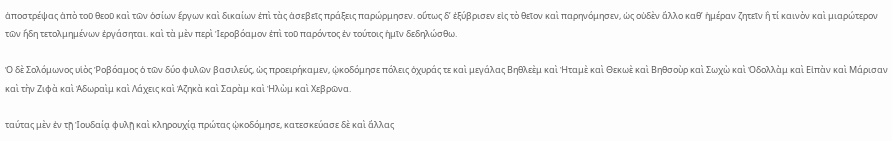ἀποστρέψας ἀπὸ τοῦ θεοῦ καὶ τῶν ὁσίων ἔργων καὶ δικαίων ἐπὶ τὰς ἀσεβεῖς πράξεις παρώρμησεν. οὕτως δʼ ἐξύβρισεν εἰς τὸ θεῖον καὶ παρηνόμησεν, ὡς οὐδὲν ἄλλο καθʼ ἡμέραν ζητεῖν ἢ τί καινὸν καὶ μιαρώτερον τῶν ἤδη τετολμημένων ἐργάσηται. καὶ τὰ μὲν περὶ Ἱεροβόαμον ἐπὶ τοῦ παρόντος ἐν τούτοις ἡμῖν δεδηλώσθω.

Ὁ δὲ Σολόμωνος υἱὸς Ῥοβόαμος ὁ τῶν δύο φυλῶν βασιλεύς, ὡς προειρήκαμεν, ᾠκοδόμησε πόλεις ὀχυράς τε καὶ μεγάλας Βηθλεὲμ καὶ Ἠταμὲ καὶ Θεκωὲ καὶ Βηθσοὺρ καὶ Σωχὼ καὶ Ὀδολλὰμ καὶ Εἰπὰν καὶ Μάρισαν καὶ τὴν Ζιφὰ καὶ Ἀδωραὶμ καὶ Λάχεις καὶ Ἀζηκὰ καὶ Σαρὰμ καὶ Ἠλὼμ καὶ Χεβρῶνα.

ταύτας μὲν ἐν τῇ Ἰουδαίᾳ φυλῇ καὶ κληρουχίᾳ πρώτας ᾠκοδόμησε, κατεσκεύασε δὲ καὶ ἄλλας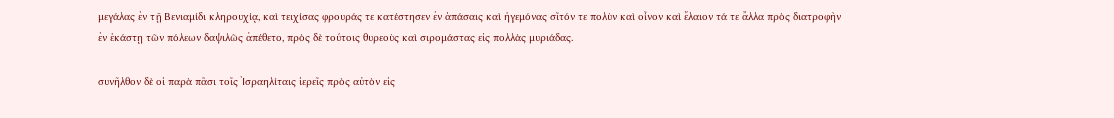μεγάλας ἐν τῇ Βενιαμίδι κληρουχίᾳ, καὶ τειχίσας φρουράς τε κατέστησεν ἐν ἁπάσαις καὶ ἡγεμόνας σῖτόν τε πολὺν καὶ οἶνον καὶ ἔλαιον τά τε ἄλλα πρὸς διατροφὴν ἐν ἑκάστῃ τῶν πόλεων δαψιλῶς ἀπέθετο, πρὸς δὲ τούτοις θυρεοὺς καὶ σιρομάστας εἰς πολλὰς μυριάδας.

συνῆλθον δὲ οἱ παρὰ πᾶσι τοῖς Ἰσραηλίταις ἱερεῖς πρὸς αὐτὸν εἰς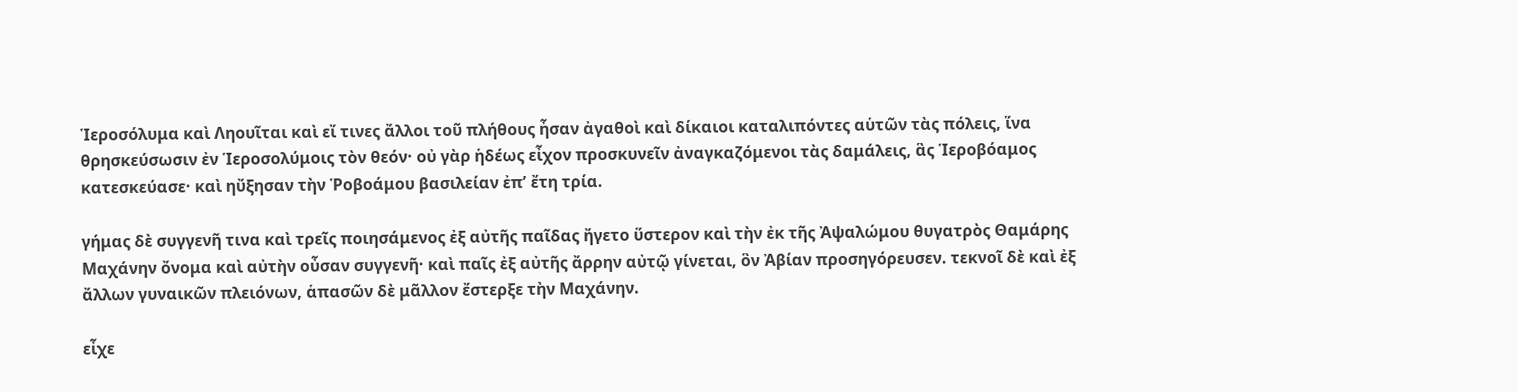Ἱεροσόλυμα καὶ Ληουῖται καὶ εἴ τινες ἄλλοι τοῦ πλήθους ἦσαν ἀγαθοὶ καὶ δίκαιοι καταλιπόντες αὑτῶν τὰς πόλεις, ἵνα θρησκεύσωσιν ἐν Ἱεροσολύμοις τὸν θεόν· οὐ γὰρ ἡδέως εἶχον προσκυνεῖν ἀναγκαζόμενοι τὰς δαμάλεις, ἃς Ἱεροβόαμος κατεσκεύασε· καὶ ηὔξησαν τὴν Ῥοβοάμου βασιλείαν ἐπʼ ἔτη τρία.

γήμας δὲ συγγενῆ τινα καὶ τρεῖς ποιησάμενος ἐξ αὐτῆς παῖδας ἤγετο ὕστερον καὶ τὴν ἐκ τῆς Ἀψαλώμου θυγατρὸς Θαμάρης Μαχάνην ὄνομα καὶ αὐτὴν οὖσαν συγγενῆ· καὶ παῖς ἐξ αὐτῆς ἄρρην αὐτῷ γίνεται, ὃν Ἀβίαν προσηγόρευσεν. τεκνοῖ δὲ καὶ ἐξ ἄλλων γυναικῶν πλειόνων, ἁπασῶν δὲ μᾶλλον ἔστερξε τὴν Μαχάνην.

εἶχε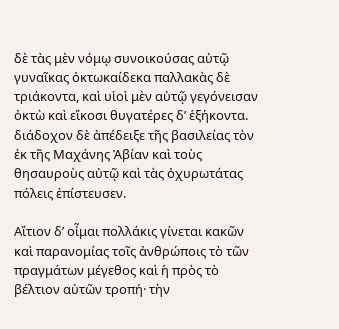δὲ τὰς μὲν νόμῳ συνοικούσας αὐτῷ γυναῖκας ὀκτωκαίδεκα παλλακὰς δὲ τριάκοντα, καὶ υἱοὶ μὲν αὐτῷ γεγόνεισαν ὀκτὼ καὶ εἴκοσι θυγατέρες δʼ ἑξήκοντα. διάδοχον δὲ ἀπέδειξε τῆς βασιλείας τὸν ἐκ τῆς Μαχάνης Ἀβίαν καὶ τοὺς θησαυροὺς αὐτῷ καὶ τὰς ὀχυρωτάτας πόλεις ἐπίστευσεν.

Αἴτιον δʼ οἶμαι πολλάκις γίνεται κακῶν καὶ παρανομίας τοῖς ἀνθρώποις τὸ τῶν πραγμάτων μέγεθος καὶ ἡ πρὸς τὸ βέλτιον αὐτῶν τροπή· τὴν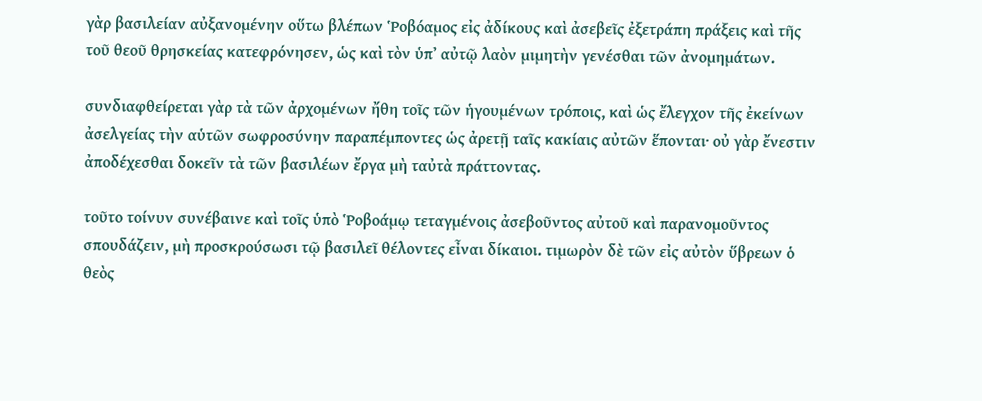γὰρ βασιλείαν αὐξανομένην οὕτω βλέπων Ῥοβόαμος εἰς ἀδίκους καὶ ἀσεβεῖς ἐξετράπη πράξεις καὶ τῆς τοῦ θεοῦ θρησκείας κατεφρόνησεν, ὡς καὶ τὸν ὑπʼ αὐτῷ λαὸν μιμητὴν γενέσθαι τῶν ἀνομημάτων.

συνδιαφθείρεται γὰρ τὰ τῶν ἀρχομένων ἤθη τοῖς τῶν ἡγουμένων τρόποις, καὶ ὡς ἔλεγχον τῆς ἐκείνων ἀσελγείας τὴν αὑτῶν σωφροσύνην παραπέμποντες ὡς ἀρετῇ ταῖς κακίαις αὐτῶν ἕπονται· οὐ γὰρ ἔνεστιν ἀποδέχεσθαι δοκεῖν τὰ τῶν βασιλέων ἔργα μὴ ταὐτὰ πράττοντας.

τοῦτο τοίνυν συνέβαινε καὶ τοῖς ὑπὸ Ῥοβοάμῳ τεταγμένοις ἀσεβοῦντος αὐτοῦ καὶ παρανομοῦντος σπουδάζειν, μὴ προσκρούσωσι τῷ βασιλεῖ θέλοντες εἶναι δίκαιοι. τιμωρὸν δὲ τῶν εἰς αὐτὸν ὕβρεων ὁ θεὸς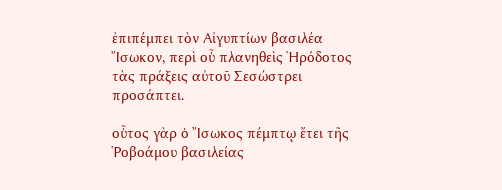ἐπιπέμπει τὸν Αἰγυπτίων βασιλέα Ἴσωκον, περὶ οὗ πλανηθεὶς Ἡρόδοτος τὰς πράξεις αὐτοῦ Σεσώστρει προσάπτει.

οὗτος γὰρ ὁ Ἴσωκος πέμπτῳ ἔτει τῆς Ῥοβοάμου βασιλείας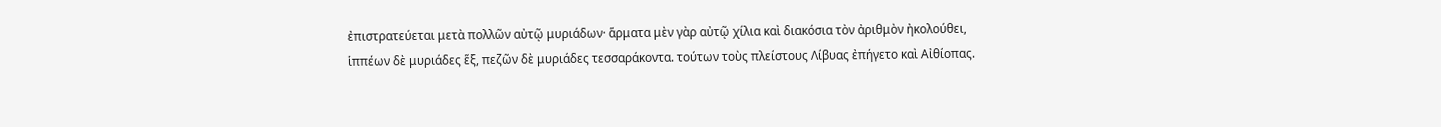ἐπιστρατεύεται μετὰ πολλῶν αὐτῷ μυριάδων· ἅρματα μὲν γὰρ αὐτῷ χίλια καὶ διακόσια τὸν ἀριθμὸν ἠκολούθει, ἱππέων δὲ μυριάδες ἕξ, πεζῶν δὲ μυριάδες τεσσαράκοντα. τούτων τοὺς πλείστους Λίβυας ἐπήγετο καὶ Αἰθίοπας.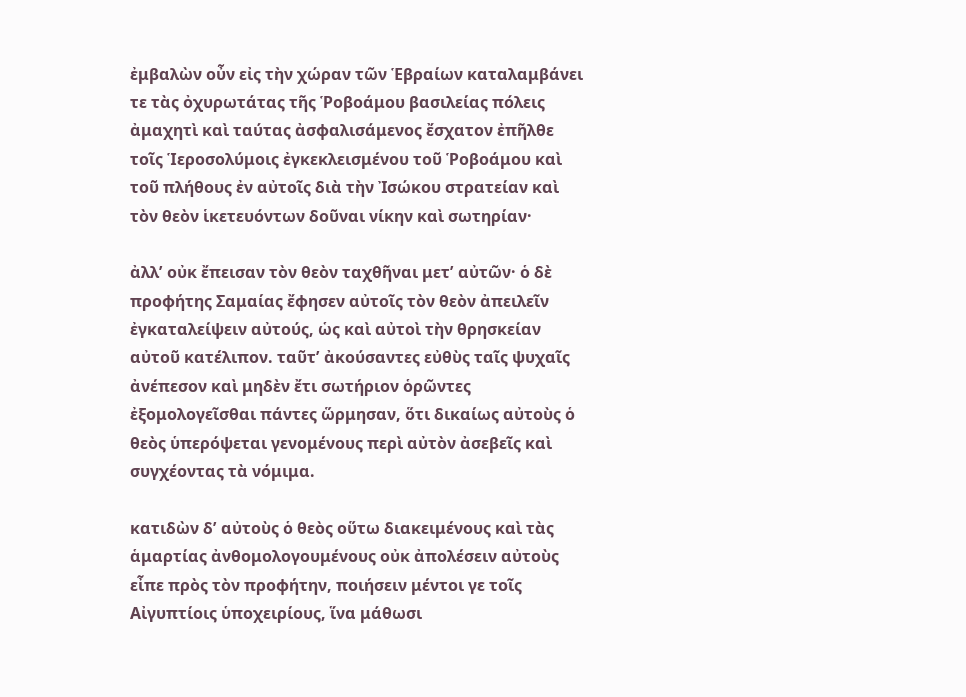ἐμβαλὼν οὖν εἰς τὴν χώραν τῶν Ἑβραίων καταλαμβάνει τε τὰς ὀχυρωτάτας τῆς Ῥοβοάμου βασιλείας πόλεις ἀμαχητὶ καὶ ταύτας ἀσφαλισάμενος ἔσχατον ἐπῆλθε τοῖς Ἱεροσολύμοις ἐγκεκλεισμένου τοῦ Ῥοβοάμου καὶ τοῦ πλήθους ἐν αὐτοῖς διὰ τὴν Ἰσώκου στρατείαν καὶ τὸν θεὸν ἱκετευόντων δοῦναι νίκην καὶ σωτηρίαν·

ἀλλʼ οὐκ ἔπεισαν τὸν θεὸν ταχθῆναι μετʼ αὐτῶν· ὁ δὲ προφήτης Σαμαίας ἔφησεν αὐτοῖς τὸν θεὸν ἀπειλεῖν ἐγκαταλείψειν αὐτούς, ὡς καὶ αὐτοὶ τὴν θρησκείαν αὐτοῦ κατέλιπον. ταῦτʼ ἀκούσαντες εὐθὺς ταῖς ψυχαῖς ἀνέπεσον καὶ μηδὲν ἔτι σωτήριον ὁρῶντες ἐξομολογεῖσθαι πάντες ὥρμησαν, ὅτι δικαίως αὐτοὺς ὁ θεὸς ὑπερόψεται γενομένους περὶ αὐτὸν ἀσεβεῖς καὶ συγχέοντας τὰ νόμιμα.

κατιδὼν δʼ αὐτοὺς ὁ θεὸς οὕτω διακειμένους καὶ τὰς ἁμαρτίας ἀνθομολογουμένους οὐκ ἀπολέσειν αὐτοὺς εἶπε πρὸς τὸν προφήτην, ποιήσειν μέντοι γε τοῖς Αἰγυπτίοις ὑποχειρίους, ἵνα μάθωσι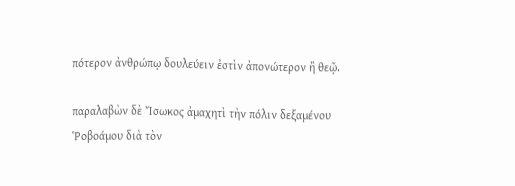πότερον ἀνθρώπῳ δουλεύειν ἐστὶν ἀπονώτερον ἢ θεῷ.

παραλαβὼν δὲ Ἴσωκος ἀμαχητὶ τὴν πόλιν δεξαμένου Ῥοβοάμου διὰ τὸν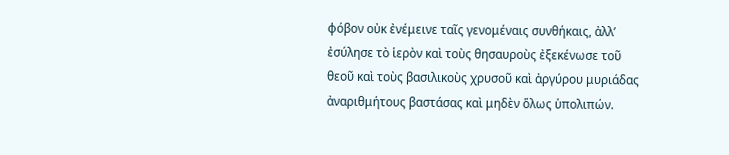φόβον οὐκ ἐνέμεινε ταῖς γενομέναις συνθήκαις, ἀλλʼ ἐσύλησε τὸ ἱερὸν καὶ τοὺς θησαυροὺς ἐξεκένωσε τοῦ θεοῦ καὶ τοὺς βασιλικοὺς χρυσοῦ καὶ ἀργύρου μυριάδας ἀναριθμήτους βαστάσας καὶ μηδὲν ὅλως ὑπολιπών.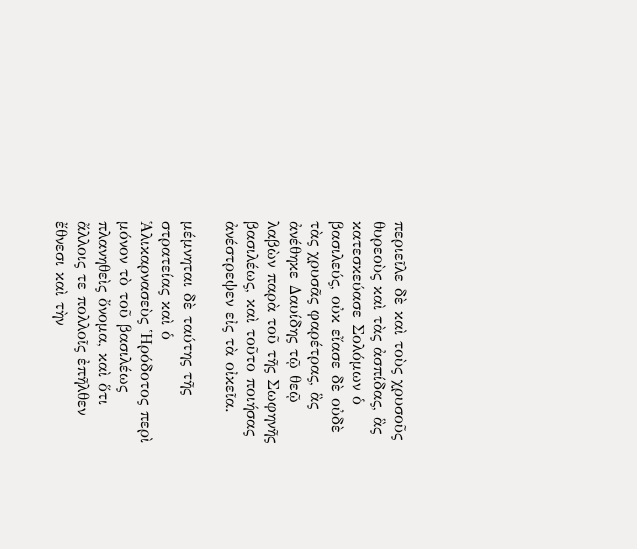περιεῖλε δὲ καὶ τοὺς χρυσοῦς θυρεοὺς καὶ τὰς ἀσπίδας, ἃς κατεσκεύασε Σολόμων ὁ βασιλεύς, οὐκ εἴασε δὲ οὐδὲ τὰς χρυσᾶς φαρέτρας, ἃς ἀνέθηκε Δαυίδης τῷ θεῷ λαβὼν παρὰ τοῦ τῆς Σωφηνῆς βασιλέως, καὶ τοῦτο ποιήσας ἀνέστρεψεν εἰς τὰ οἰκεῖα.

μέμνηται δὲ ταύτης τῆς στρατείας καὶ ὁ Ἁλικαρνασεὺς Ἡρόδοτος περὶ μόνον τὸ τοῦ βασιλέως πλανηθεὶς ὄνομα, καὶ ὅτι ἄλλοις τε πολλοῖς ἐπῆλθεν ἔθνεσι καὶ τὴν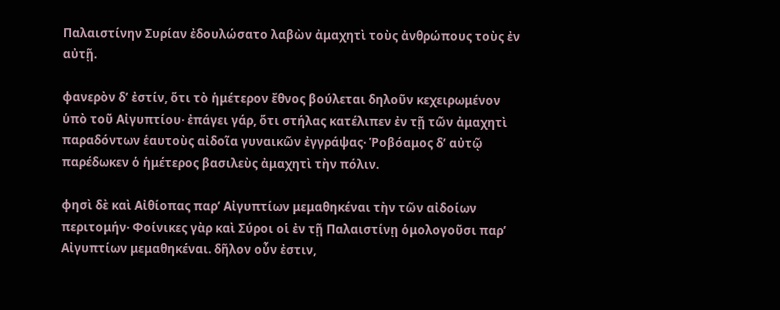Παλαιστίνην Συρίαν ἐδουλώσατο λαβὼν ἀμαχητὶ τοὺς ἀνθρώπους τοὺς ἐν αὐτῇ.

φανερὸν δʼ ἐστίν, ὅτι τὸ ἡμέτερον ἔθνος βούλεται δηλοῦν κεχειρωμένον ὑπὸ τοῦ Αἰγυπτίου· ἐπάγει γάρ, ὅτι στήλας κατέλιπεν ἐν τῇ τῶν ἀμαχητὶ παραδόντων ἑαυτοὺς αἰδοῖα γυναικῶν ἐγγράψας· Ῥοβόαμος δʼ αὐτῷ παρέδωκεν ὁ ἡμέτερος βασιλεὺς ἀμαχητὶ τὴν πόλιν.

φησὶ δὲ καὶ Αἰθίοπας παρʼ Αἰγυπτίων μεμαθηκέναι τὴν τῶν αἰδοίων περιτομήν· Φοίνικες γὰρ καὶ Σύροι οἱ ἐν τῇ Παλαιστίνῃ ὁμολογοῦσι παρʼ Αἰγυπτίων μεμαθηκέναι. δῆλον οὖν ἐστιν,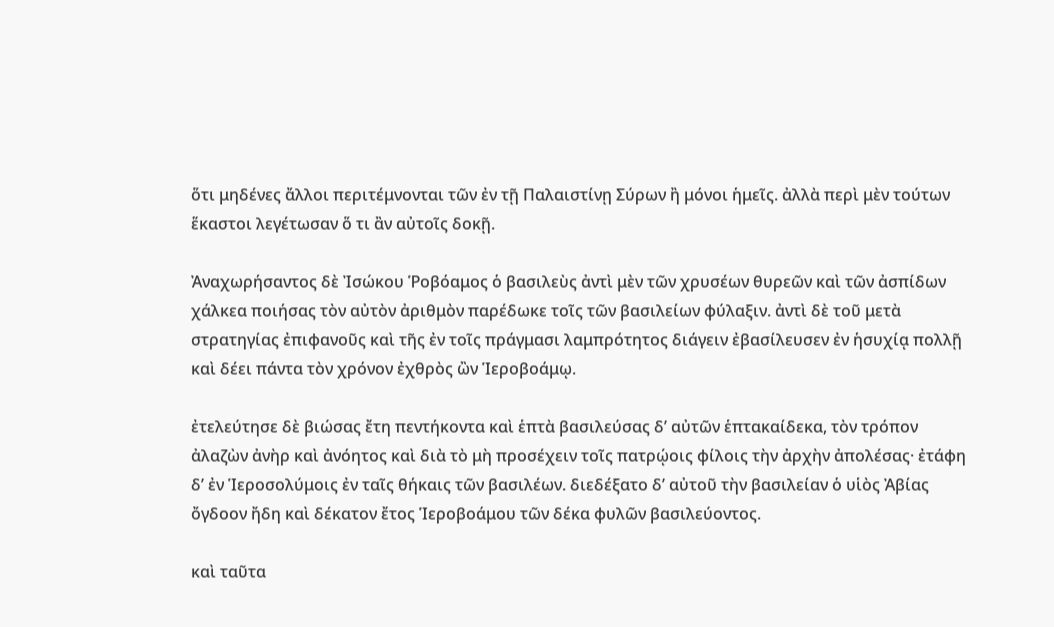ὅτι μηδένες ἄλλοι περιτέμνονται τῶν ἐν τῇ Παλαιστίνῃ Σύρων ἢ μόνοι ἡμεῖς. ἀλλὰ περὶ μὲν τούτων ἕκαστοι λεγέτωσαν ὅ τι ἂν αὐτοῖς δοκῇ.

Ἀναχωρήσαντος δὲ Ἰσώκου Ῥοβόαμος ὁ βασιλεὺς ἀντὶ μὲν τῶν χρυσέων θυρεῶν καὶ τῶν ἀσπίδων χάλκεα ποιήσας τὸν αὐτὸν ἀριθμὸν παρέδωκε τοῖς τῶν βασιλείων φύλαξιν. ἀντὶ δὲ τοῦ μετὰ στρατηγίας ἐπιφανοῦς καὶ τῆς ἐν τοῖς πράγμασι λαμπρότητος διάγειν ἐβασίλευσεν ἐν ἡσυχίᾳ πολλῇ καὶ δέει πάντα τὸν χρόνον ἐχθρὸς ὢν Ἱεροβοάμῳ.

ἐτελεύτησε δὲ βιώσας ἔτη πεντήκοντα καὶ ἑπτὰ βασιλεύσας δʼ αὐτῶν ἑπτακαίδεκα, τὸν τρόπον ἀλαζὼν ἀνὴρ καὶ ἀνόητος καὶ διὰ τὸ μὴ προσέχειν τοῖς πατρῴοις φίλοις τὴν ἀρχὴν ἀπολέσας· ἐτάφη δʼ ἐν Ἱεροσολύμοις ἐν ταῖς θήκαις τῶν βασιλέων. διεδέξατο δʼ αὐτοῦ τὴν βασιλείαν ὁ υἱὸς Ἀβίας ὄγδοον ἤδη καὶ δέκατον ἔτος Ἱεροβοάμου τῶν δέκα φυλῶν βασιλεύοντος.

καὶ ταῦτα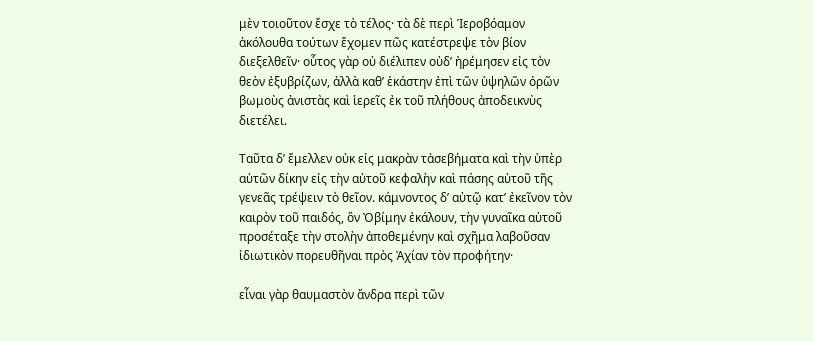μὲν τοιοῦτον ἔσχε τὸ τέλος· τὰ δὲ περὶ Ἱεροβόαμον ἀκόλουθα τούτων ἔχομεν πῶς κατέστρεψε τὸν βίον διεξελθεῖν· οὗτος γὰρ οὐ διέλιπεν οὐδʼ ἠρέμησεν εἰς τὸν θεὸν ἐξυβρίζων, ἀλλὰ καθʼ ἑκάστην ἐπὶ τῶν ὑψηλῶν ὀρῶν βωμοὺς ἀνιστὰς καὶ ἱερεῖς ἐκ τοῦ πλήθους ἀποδεικνὺς διετέλει.

Ταῦτα δʼ ἔμελλεν οὐκ εἰς μακρὰν τἀσεβήματα καὶ τὴν ὑπὲρ αὐτῶν δίκην εἰς τὴν αὐτοῦ κεφαλὴν καὶ πάσης αὐτοῦ τῆς γενεᾶς τρέψειν τὸ θεῖον. κάμνοντος δʼ αὐτῷ κατʼ ἐκεῖνον τὸν καιρὸν τοῦ παιδός, ὃν Ὀβίμην ἐκάλουν, τὴν γυναῖκα αὐτοῦ προσέταξε τὴν στολὴν ἀποθεμένην καὶ σχῆμα λαβοῦσαν ἰδιωτικὸν πορευθῆναι πρὸς Ἀχίαν τὸν προφήτην·

εἶναι γὰρ θαυμαστὸν ἄνδρα περὶ τῶν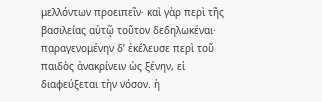μελλόντων προειπεῖν· καὶ γὰρ περὶ τῆς βασιλείας αὐτῷ τοῦτον δεδηλωκέναι· παραγενομένην δʼ ἐκέλευσε περὶ τοῦ παιδὸς ἀνακρίνειν ὡς ξένην, εἰ διαφεύξεται τὴν νόσον. ἡ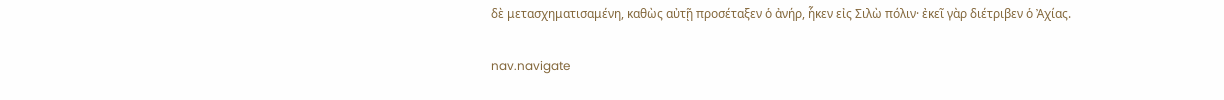δὲ μετασχηματισαμένη, καθὼς αὐτῇ προσέταξεν ὁ ἀνήρ, ἧκεν εἰς Σιλὼ πόλιν· ἐκεῖ γὰρ διέτριβεν ὁ Ἀχίας.

nav.navigate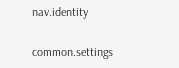nav.identity

common.settings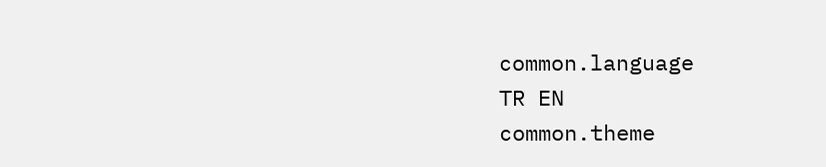common.language
TR EN
common.theme